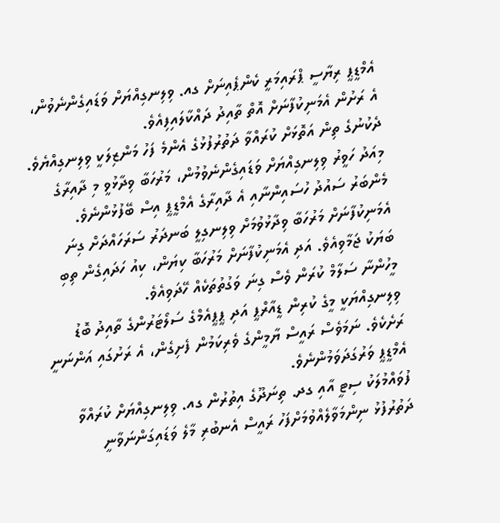އެމްޑީޕީ ރިޔާސީ ޕްރައިމަރީ ކެންޕެއިނަށް ގއ. ވިލިނގިއްޔަށް ވަޑައިގެންނެވުން، އެ ރަށުން އެމަނިކުފާނަށް އޮތް ތާއިދު ދައްކާލައިފިއެވެ.
ދެކުނުގެ ތިން އަތޮޅަށް ކުރައްވާ ދަތުރުފުޅުގެ އެންމެ ފަހު މަންޒިލަކީ ވިލިނގިއްޔެވެ. މިއަދު ހަވީރު ވިލިނގިއްޔަށް ވަޑައިގެންނެވުމުން، މަރުހަބާ ވިދާޅުވީ މި ދާއިރާގެ މެންބަރު ސައުދު ހުސައިންނާއި އެ ދާއިރާގެ އެމްޑީޕީ އިސް ބޭފުޅުންނެވެ.
އެމަނިކުފާނަށް މަރުހަބާ ވިދާޅުވުމަށް ވިލިނގިލީ ބަނދަރު ސަރަހައްދަށް ގިނަ ބަޔަކު ޖަމާވިއެވެ. އަދި އެމަނިކުފާނަށް މަރުހަބާ ކިޔަން، ކިއު ހަދައިގެން ތިބި މީހުންނާ ސަލާމް ކުރަން ވެސް ގިނަ ވަގުތުތަކެއް ހޭދަވިއެވެ.
ވިލިނގިއްޔަކީ މީގެ ކުރިން ޑީއާރްޕީ އަދި ޕީޕީއެމްގެ ސަލޯޓަރުންގެ ތާއިދު ބޮޑު ރަށެކެވެ. ނަމަވެސް ރައީސް ޔާމީންގެ ވެރިކަމުން ފެށިގެން، އެ ރަށުގައި އަންނަނީ އެމްޑީޕީ ވަރުގަދަވަމުންނެވެ.
ފުވައްމުލަކު ސިޓީ އާއި ގދ. ތިނަދޫގެ އިތުރުން ގއ. ވިލިނގިއްޔަށް ކުރައްވާ ދަތުރުފުޅު ނިންމަވާލެއްވުމަށްފަހު ރައީސް އެނބުރި މާލެ ވަޑައިގަންނަވާނީ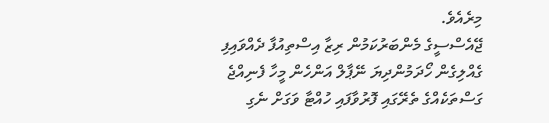މިރެއެވެ.
ޖޭއެސްސީގެ މެންބަރުކަމުން ރިޒާ އިސްތިއުފާ ދެއްވައިފި
ގެއްލިގެން ހޯދަމުންދިޔަ ނޭޕާލް އަންހެން މީހާ ފެނިއްޖެ
ގަސްތަކެއްގެ ތެރޭގައި ފޮރުވާފައި ހުއްޓާ ވަގަށް ނެގި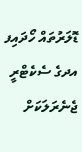ޑޮލަރުތައް ހޯދައިފ
އދގެ ސެކެޓްރީ ޖެނެރަލަކަށް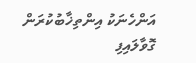އަންހެނަކު އިންތިޚާބުކުރަން ގޮވާލައިފި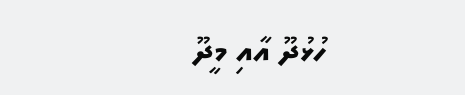ހުޅުދޫ އާއި މީދޫ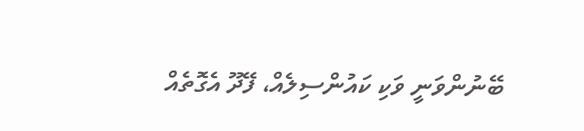ބޭނުންވަނީ ވަކި ކައުންސިލެއް، ފޭދޫ އެގޮތެއް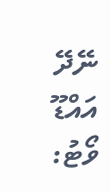ނޭދޭ
އައްޑޫ ވޯޓު: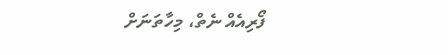ފޯރިއެއް ނެތް، މިހާތަނަށް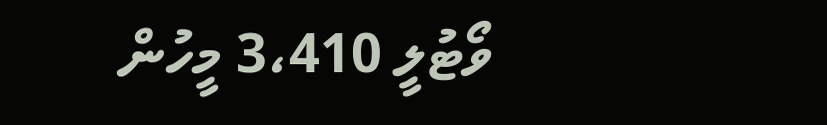ވޯޓުލީ 3،410 މީހުން